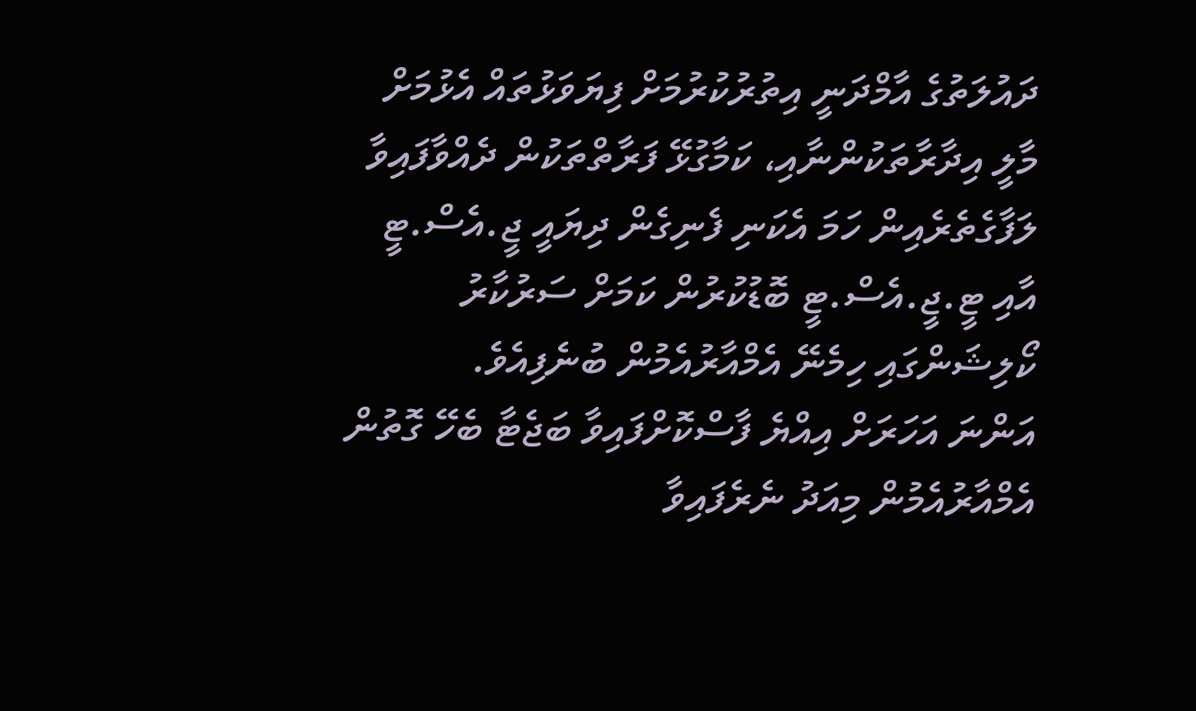ދައުލަތުގެ އާމްދަނީ އިތުރުކުރުމަށް ފިޔަވަޅުތައް އެޅުމަށް މާލީ އިދާރާތަކުންނާއި، ކަމާގުޅޭ ފަރާތްތަކުން ދެއްވާފައިވާ ލަފާގެތެރެއިން ހަމަ އެކަނި ފެނިގެން ދިޔައީ ޖީ.އެސް.ޓީ އާއި ޓީ.ޖީ.އެސް.ޓީ ބޮޑުކުރުން ކަމަށް ސަރުކާރު ކޯލިޝަންގައި ހިމެނޭ އެމްއާރުއެމުން ބުނެފިއެވެ.
އަންނަ އަހަރަށް އިއްޔެ ފާސްކޮށްފައިވާ ބަޖެޓާ ބެހޭ ގޮތުން އެމްއާރުއެމުން މިއަދު ނެރެފައިވާ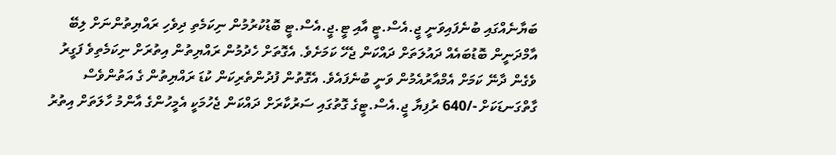ބަޔާނެއްގައި ބުނެފައިވަނީ ޖީ.އެސް.ޓީ އާއި ޓީ.ޖީ.އެސް.ޓީ ބޮޑުކުރުމުން ނިކަމެތި ދިވެހި ރައްޔިތުންނަށް ލިބޭ އާމްދަނީން ބޮޑުބައެއް ދައުލަތަށް ދައްކަން ޖެހޭ ކަމަށެވެ. އެގޮތަށް ހެދުމުން ރައްޔިތުން އިތުރަށް ނިކަމެތިވެ ފަގީރު ވެގެން ދާނޭ ކަމަށް އެމްއާރުއެމުން ވަނީ ބުނެފައެވެ. އެގޮތުން ފުދުންތެރިކަން ކުޑަ ރައްޔިތުން ގެ އަތުންވެސް ގާތްގަނޑަކަށް -/640 ރުފިޔާ ޖީ.އެސް.ޓީގެ ގޮތުގައި ސަރުކާރަށް ދައްކަން ޖެހުމަކީ އެމީހުންގެ އާންމު ހާލަތަށް އިތުރު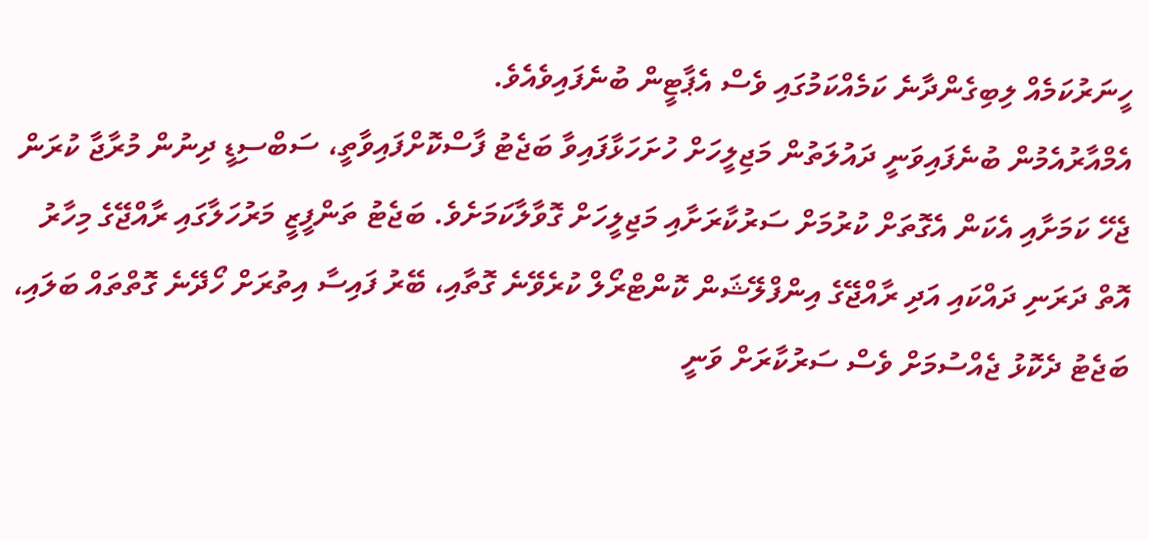ހީނަރުކަމެއް ލިބިގެންދާނެ ކަމެއްކަމުގައި ވެސް އެޕާޓީން ބުނެފައިވެއެވެ.
އެމްއާރުއެމުން ބުނެފައިވަނީ ދައުލަތުން މަޖިލީހަށް ހުށަހަޅާފައިވާ ބަޖެޓު ފާސްކޮށްފައިވާތީ، ސަބްސިޑީ ދިނުން މުރާޖާ ކުރަން ޖެހޭ ކަމަށާއި އެކަން އެގޮތަށް ކުރުމަށް ސަރުކާރަށާއި މަޖިލީހަށް ގޮވާލާކަމަށެވެ. ބަޖެޓު ތަންފީޒީ މަރުހަލާގައި ރާއްޖޭގެ މިހާރު އޮތް ދަރަނި ދައްކައި އަދި ރާއްޖޭގެ އިންފްލޭޝަން ކޮންޓްރޯލް ކުރެވޭނެ ގޮތާއި، ބޭރު ފައިސާ އިތުރަށް ހޯދޭނެ ގޮތްތައް ބަލައި، ބަޖެޓު ދެކޮޅު ޖެއްސުމަށް ވެސް ސަރުކާރަށް ވަނީ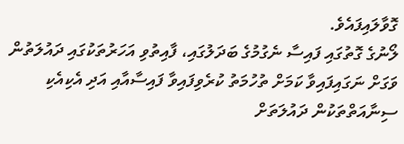ގޮވާލައިފައެވެ.
ލޯނުގެ ގޮތުގައި ފައިސާ ނެގުމުގެ ބަދަލުގައި، ފާއިތުވި އަހަރުތަކުގައި ދައުލަތުން ވަގަށް ނަގައިފައިވާ ކަމަށް ތުހުމަތު ކުރެވިފައިވާ ފައިސާއާއި އަދި އެކިއެކި ސިނާއަތްތަކުން ދައުލަތަށް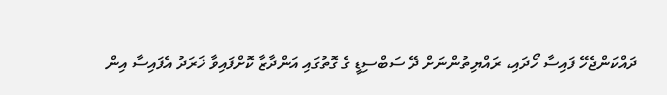ދައްކަންޖެހޭ ފައިސާ ހޯދައި، ރައްޔިތުންނަށް ދޭ ސަބްސިޑީ ގެ ގޮތުގައި އަންދާޒާ ކޮށްފައިވާ ޚަރަދު އެފައިސާ އިން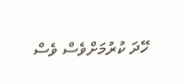ހޭދަ ކުރުމަށްވެސް ވެސް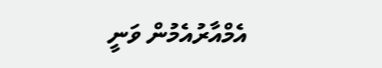އެމްއާރުއެމުން ވަނީ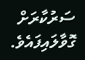ސަރުކާރަށް ގޮވާލައިފައެވެ.